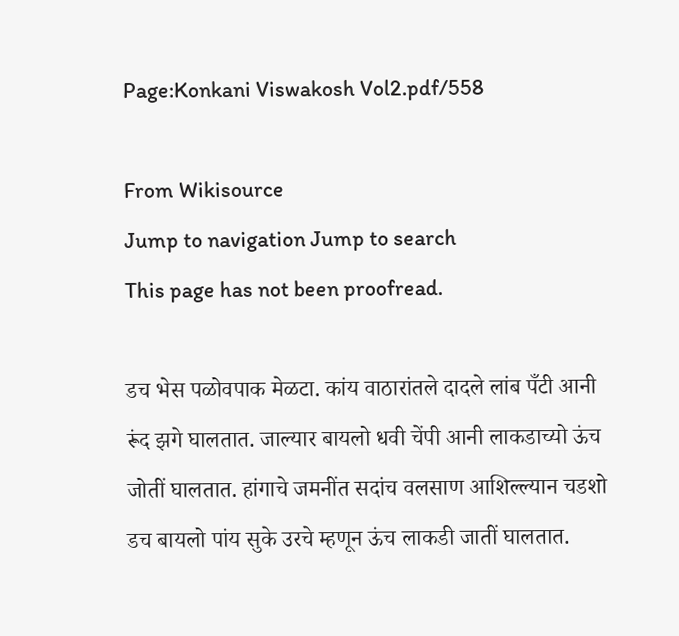Page:Konkani Viswakosh Vol2.pdf/558

From Wikisource
Jump to navigation Jump to search
This page has not been proofread.

डच भेस पळोवपाक मेळटा. कांय वाठारांतले दादले लांब पँटी आनी रूंद झगे घालतात. जाल्यार बायलो धवी चेंपी आनी लाकडाच्यो ऊंच जोतीं घालतात. हांगाचे जमनींत सदांच वलसाण आशिल्ल्यान चडशो डच बायलो पांय सुके उरचे म्हणून ऊंच लाकडी जातीं घालतात.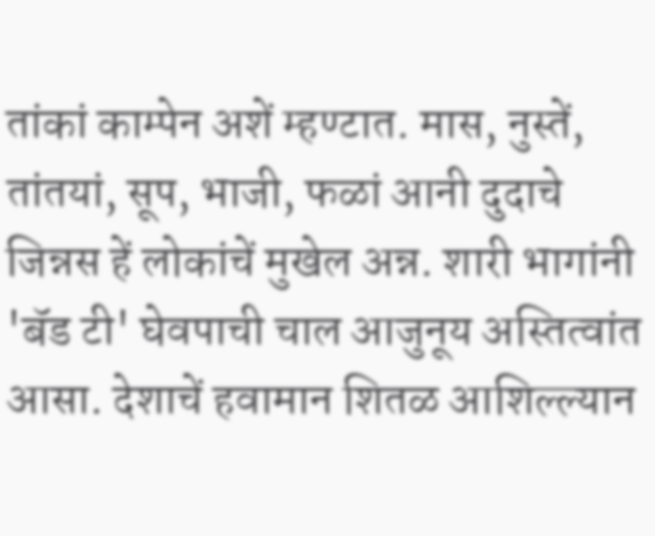तांकां काम्पेन अशें म्हण्टात. मास, नुस्तें, तांतयां, सूप, भाजी, फळां आनी दुदाचे जिन्नस हें लोकांचें मुखेल अन्न. शारी भागांनी 'बॅड टी' घेवपाची चाल आजुनूय अस्तित्वांत आसा. देशाचें हवामान शितळ आशिल्ल्यान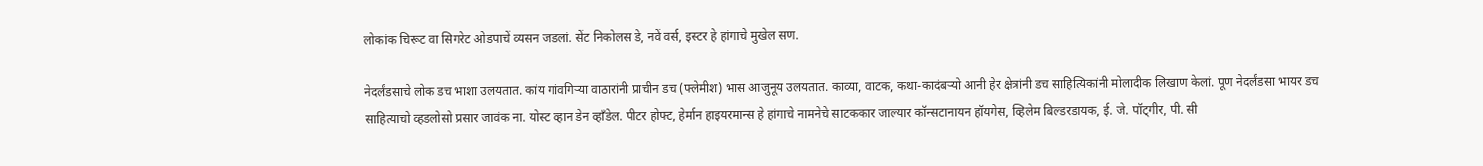लोकांक चिरूट वा सिगरेट ओडपाचें व्यसन जडलां. सेंट निकोलस डे, नवें वर्स, इस्टर हे हांगाचे मुखेल सण.

नेदर्लंडसाचे लोक डच भाशा उलयतात. कांय गांवगिऱ्या वाठारांनी प्राचीन डच (फ्लेमीश) भास आजुनूय उलयतात. काव्या, वाटक, कथा-कादंबऱ्यो आनी हेर क्षेत्रांनी डच साहित्यिकांनी मोलादीक लिखाण केलां. पूण नेदर्लंडसा भायर डच साहित्याचो व्हडलोसो प्रसार जावंक ना. योस्ट व्हान डेन व्हाँडेल. पीटर होफ्ट, हेर्मान हाइयरमान्स हे हांगाचे नामनेचे साटककार जाल्यार कॉन्सटानायन हॉयगेस, व्हिलेम बिल्डरडायक, ई. जे. पॉट्गीर, पी. सी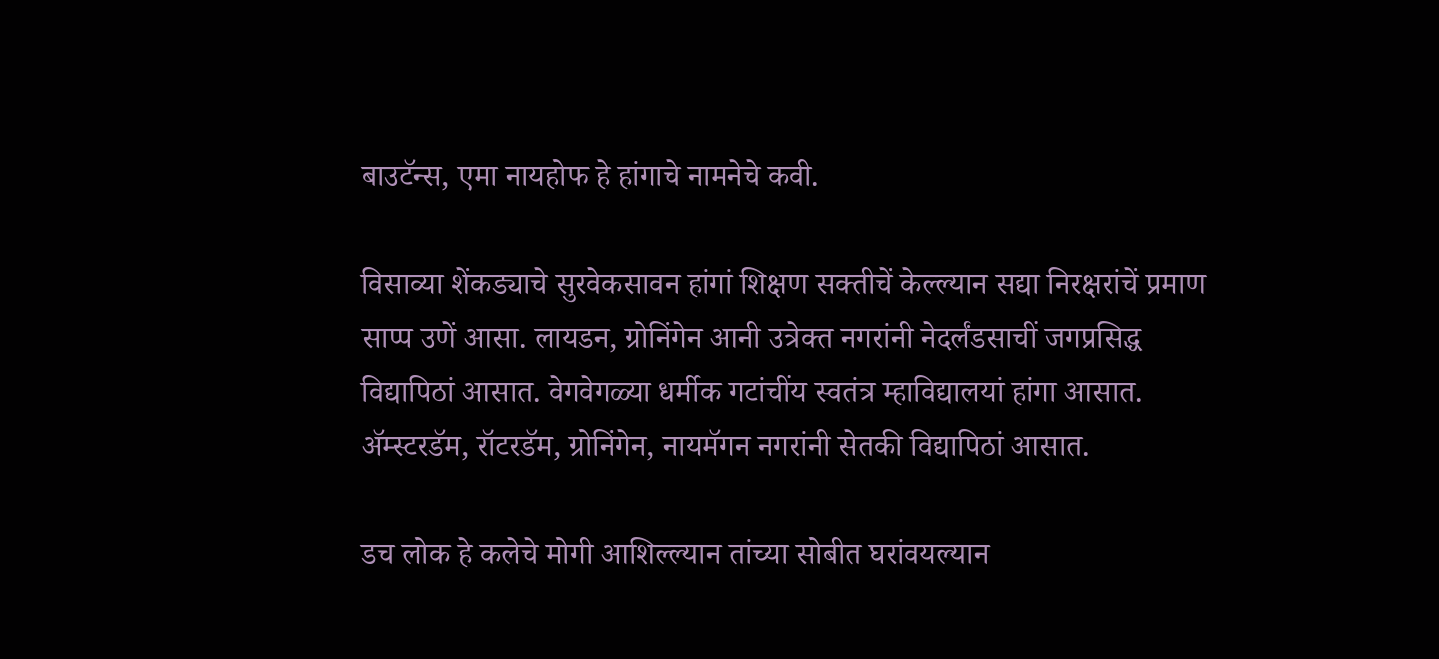बाउटॅन्स, एमा नायहोफ हे हांगाचे नामनेचे कवी.

विसाव्या शेंकड्याचे सुरवेकसावन हांगां शिक्षण सक्तीचें केल्ल्यान सद्या निरक्षरांचें प्रमाण साप्प उणें आसा. लायडन, ग्रोनिंगेन आनी उत्रेक्त नगरांनी नेदर्लंडसाचीं जगप्रसिद्ध विद्यापिठां आसात. वेगवेगळ्या धर्मीक गटांचींय स्वतंत्र म्हाविद्यालयां हांगा आसात. ॲम्स्टरडॅम, रॉटरडॅम, ग्रोनिंगेन, नायमॅगन नगरांनी सेतकी विद्यापिठां आसात.

डच लोक हे कलेचे मोगी आशिल्ल्यान तांच्या सोबीत घरांवयल्यान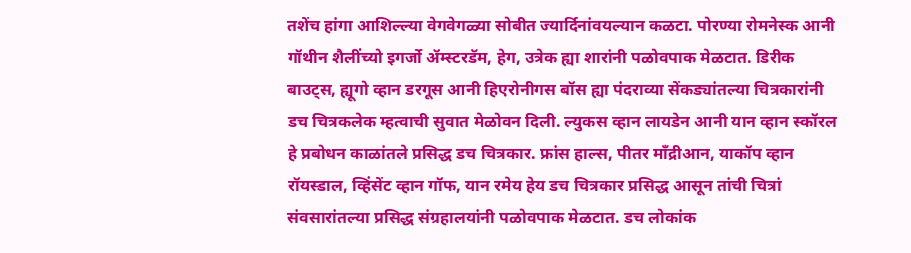तशेंच हांगा आशिल्ल्या वेगवेगळ्या सोबीत ज्यार्दिनांवयल्यान कळटा. पोरण्या रोमनेस्क आनी गॉथीन शैलींच्यो इगर्जो ॲम्स्टरडॅम, हेग, उत्रेक ह्या शारांनी पळोवपाक मेळटात. डिरीक बाउट्स, ह्यूगो व्हान डरगूस आनी हिएरोनीगस बॉस ह्या पंदराव्या सेंकड्यांतल्या चित्रकारांनी डच चित्रकलेक म्हत्वाची सुवात मेळोवन दिली. ल्युकस व्हान लायडेन आनी यान व्हान स्कॉरल हे प्रबोधन काळांतले प्रसिद्ध डच चित्रकार. फ्रांस हाल्स, पीतर माँद्रीआन, याकॉप व्हान रॉयस्डाल, व्हिंसेंट व्हान गॉफ, यान रमेय हेय डच चित्रकार प्रसिद्ध आसून तांची चित्रां संवसारांतल्या प्रसिद्ध संग्रहालयांनी पळोवपाक मेळटात. डच लोकांक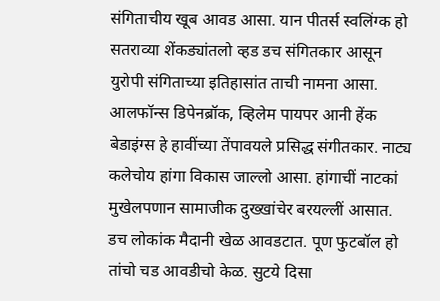संगिताचीय खूब आवड आसा. यान पीतर्स स्वलिंग्क हो सतराव्या शेंकड्यांतलो व्हड डच संगितकार आसून युरोपी संगिताच्या इतिहासांत ताची नामना आसा. आलफॉन्स डिपेनब्रॉक, व्हिलेम पायपर आनी हेंक बेडाइंग्स हे हावींच्या तेंपावयले प्रसिद्ध संगीतकार. नाट्य कलेचोय हांगा विकास जाल्लो आसा. हांगाचीं नाटकां मुखेलपणान सामाजीक दुख्खांचेर बरयल्लीं आसात. डच लोकांक मैदानी खेळ आवडटात. पूण फुटबॉल हो तांचो चड आवडीचो केळ. सुटये दिसा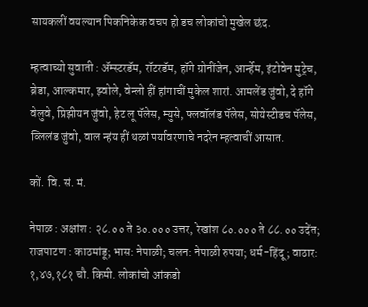सायकलीं वयल्यान पिकनिकेक वचप हो डच लोकांचो मुखेल छंद.

म्हत्वाच्यो सुवाती : ॲम्स्टरडॅम, रॉटरडॅम, हॉगे ग्रोनींजेन, आर्न्हेम, इंटोवेन मुट्रेच, ब्रेडा, आल्कमार, झ्वोले, वेन्लो हीं हांगाचीं मुकेल शारां. आमलेंड जुंवो, दे हॉगे वेलुवे, प्रिझीयन जुंवो, हेट लू पॅलेस, म्युसे, फ्लवॉलंड पॅलेस, सोयेस्टीडच पॅलेस, व्लिलंड जुंवो, वाल न्हंय हीं थळां पर्यावरणाचे नदरेन म्हत्वाचीं आसात.

कों. वि. सं. मं.

नेपाळ : अक्षांश : २८.०० ते ३०.००० उत्तर, रेखांश ८०.००० ते ८८.०० उदेंत; राजपाटण : काठमांडू; भास: नेपाळी; चलन: नेपाळी रुपया; धर्म-हिंदू; वाठार: १,४७,१८१ चौ. किमी. लोकांचो आंकडो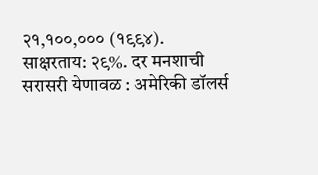२१,१००,००० (१९९४). साक्षरताय: २९%. दर मनशाची सरासरी येणावळ : अमेरिकी डॉलर्स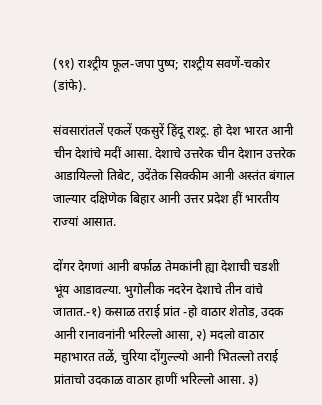(९१) राश्ट्रीय फूल-जपा पुष्प; राश्ट्रीय सवणें-चकोर (डांफे).

संवसारांतलें एकलें एकसुरें हिंदू राश्ट्र. हो देश भारत आनी चीन देशांचे मदीं आसा. देशाचे उत्तरेक चीन देशान उत्तरेक आडायिल्लो तिबेट, उदेंतेक सिक्कीम आनी अस्तंत बंगाल जाल्यार दक्षिणेक बिहार आनी उत्तर प्रदेश हीं भारतीय राज्यां आसात.

दोंगर देगणां आनी बर्फाळ तेमकांनी ह्या देशाची चडशी भूंय आडावल्या. भुगोलीक नदरेन देशाचे तीन वांचे जातात.-१) कसाळ तराई प्रांत -हो वाठार शेतोड, उदक आनी रानावनांनी भरिल्लो आसा, २) मदलो वाठार महाभारत तळें, चुरिया दोंगुल्ल्यो आनी भितल्लो तराई प्रांताचो उदकाळ वाठार हाणीं भरिल्लो आसा. ३)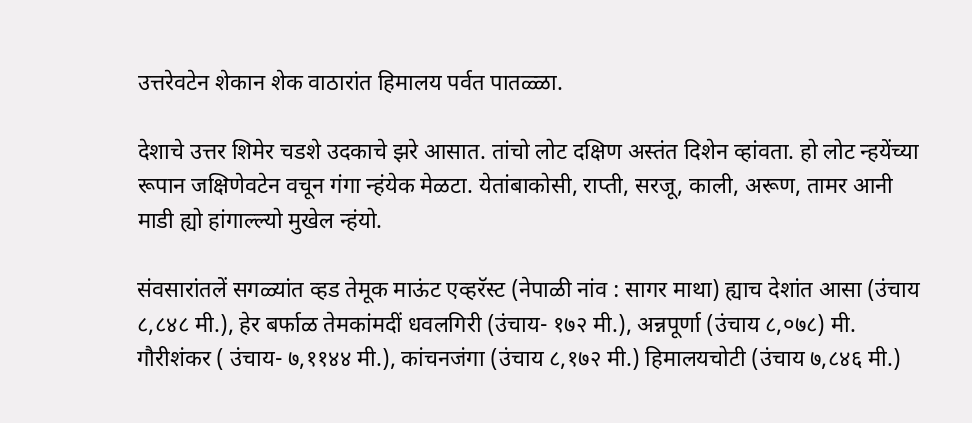उत्तरेवटेन शेकान शेक वाठारांत हिमालय पर्वत पातळ्ळा.

देशाचे उत्तर शिमेर चडशे उदकाचे झरे आसात. तांचो लोट दक्षिण अस्तंत दिशेन व्हांवता. हो लोट न्हयेंच्या रूपान जक्षिणेवटेन वचून गंगा न्हंयेक मेळटा. येतांबाकोसी, राप्ती, सरजू, काली, अरूण, तामर आनी माडी ह्यो हांगाल्ल्यो मुखेल न्हंयो.

संवसारांतलें सगळ्यांत व्हड तेमूक माऊंट एव्हरॅस्ट (नेपाळी नांव : सागर माथा) ह्याच देशांत आसा (उंचाय ८,८४८ मी.), हेर बर्फाळ तेमकांमदीं धवलगिरी (उंचाय- १७२ मी.), अन्नपूर्णा (उंचाय ८,०७८) मी. गौरीशंकर ( उंचाय- ७,११४४ मी.), कांचनजंगा (उंचाय ८,१७२ मी.) हिमालयचोटी (उंचाय ७,८४६ मी.)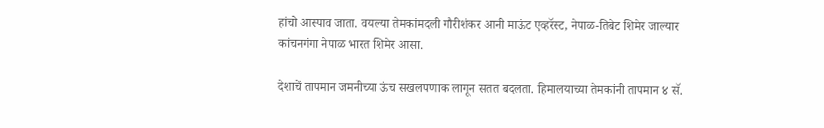हांचो आस्पाव जाता. वयल्या तेमकांमदली गौरीशंकर आनी माऊंट एव्हरॅस्ट, नेपाळ-तिबेट शिमेर जाल्यार कांचनगंगा नेपाळ भारत शिमेर आसा.

देशाचें तापमान जमनीच्या ऊंच सखलपणाक लागून सतत बदलता. हिमालयाच्या तेमकांनी तापमान ४ सॅ.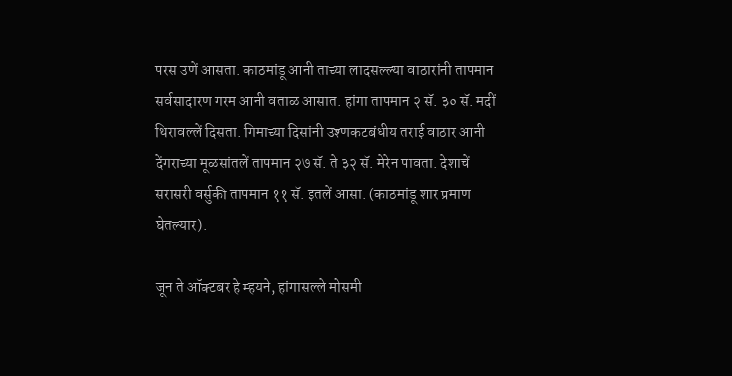परस उणें आसता. काठमांडू आनी ताच्या लादसल्ल्या वाठारांनी तापमान सर्वसादारण गरम आनी वताळ आसात. हांगा तापमान २ सॅ. ३० सॅ. मदीं थिरावल्लें दिसता. गिमाच्या दिसांनी उश्णकटबंधीय तराई वाठार आनी देंगराच्या मूळसांतलें तापमान २७ सॅ. ते ३२ सॅ. मेरेन पावता. देशाचें सरासरी वर्सुकी तापमान ११ सॅ. इतलें आसा. (काठमांडू शार प्रमाण घेतल्यार).

जून ते ऑक्टबर हे म्हयने, हांगासल्ले मोसमी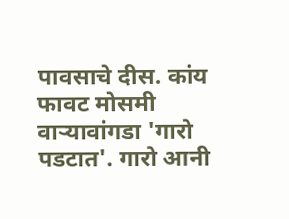पावसाचे दीस. कांय फावट मोसमी वाऱ्यावांगडा 'गारो पडटात'. गारो आनी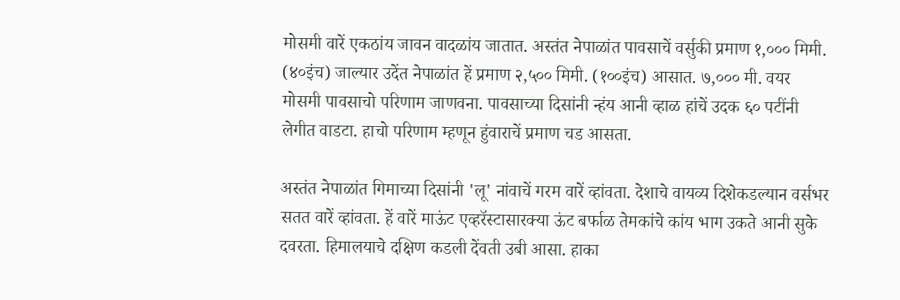मोसमी वारें एकठांय जावन वादळांय जातात. अस्तंत नेपाळांत पावसाचें वर्सुकी प्रमाण १,००० मिमी. (४०इंच) जाल्यार उदेंत नेपाळांत हें प्रमाण २,५०० मिमी. (१००इंच) आसात. ७,००० मी. वयर मोसमी पावसाचो परिणाम जाणवना. पावसाच्या दिसांनी न्हंय आनी व्हाळ हांचें उदक ६० पटींनी लेगीत वाडटा. हाचो परिणाम म्हणून हुंवाराचें प्रमाण चड आसता.

अस्तंत नेपाळांत गिमाच्या दिसांनी 'लू' नांवाचें गरम वारें व्हांवता. देशाचे वायव्य दिशेकडल्यान वर्सभर सतत वारें व्हांवता. हें वारें माऊंट एव्हरॅस्टासारक्या ऊंट बर्फाळ तेमकांचे कांय भाग उकते आनी सुके दवरता. हिमालयाचे दक्षिण कडली देंवती उबी आसा. हाका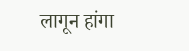लागून हांगा